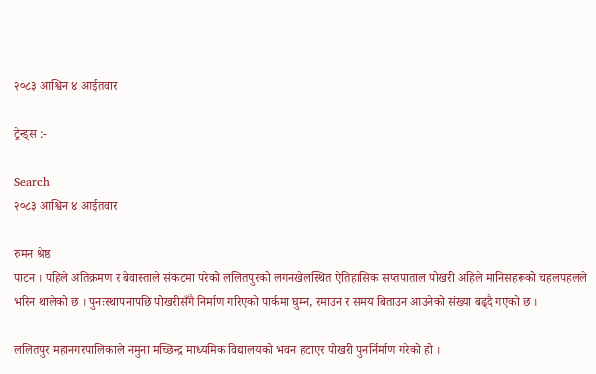२०८३ आश्विन ४ आईतवार

ट्रेन्ड्स :-

Search
२०८३ आश्विन ४ आईतवार

रुमन श्रेष्ठ
पाटन । पहिले अतिक्रमण र बेवास्ताले संकटमा परेको ललितपुरको लगनखेलस्थित ऐतिहासिक सप्तपाताल पोखरी अहिले मानिसहरूको चहलपहलले भरिन थालेको छ । पुनःस्थापनापछि पोखरीसँगै निर्माण गरिएको पार्कमा घुम्न, रमाउन र समय बिताउन आउनेको संख्या बढ्दै गएको छ ।

ललितपुर महानगरपालिकाले नमुना मच्छिन्द्र माध्यमिक विद्यालयको भवन हटाएर पोखरी पुनर्निर्माण गरेको हो ।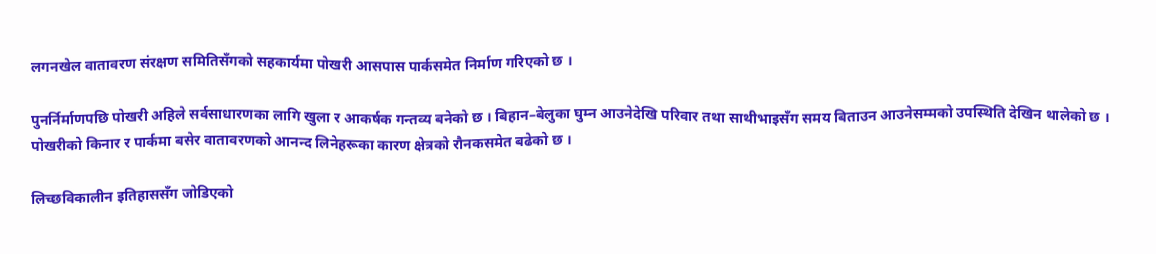लगनखेल वातावरण संरक्षण समितिसँगको सहकार्यमा पोखरी आसपास पार्कसमेत निर्माण गरिएको छ ।

पुनर्निर्माणपछि पोखरी अहिले सर्वसाधारणका लागि खुला र आकर्षक गन्तव्य बनेको छ । बिहान–बेलुका घुम्न आउनेदेखि परिवार तथा साथीभाइसँग समय बिताउन आउनेसम्मको उपस्थिति देखिन थालेको छ । पोखरीको किनार र पार्कमा बसेर वातावरणको आनन्द लिनेहरूका कारण क्षेत्रको रौनकसमेत बढेको छ ।

लिच्छविकालीन इतिहाससँग जोडिएको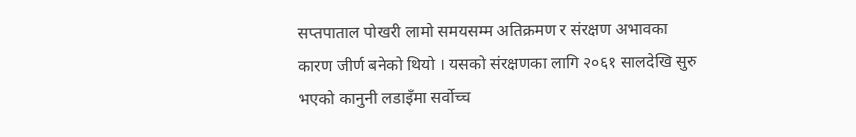सप्तपाताल पोखरी लामो समयसम्म अतिक्रमण र संरक्षण अभावका कारण जीर्ण बनेको थियो । यसको संरक्षणका लागि २०६१ सालदेखि सुरु भएको कानुनी लडाइँमा सर्वोच्च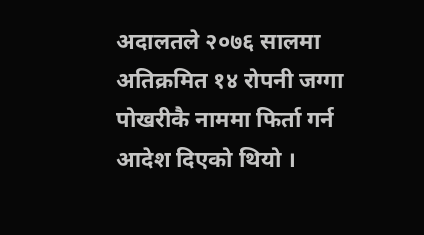अदालतले २०७६ सालमा अतिक्रमित १४ रोपनी जग्गा पोखरीकै नाममा फिर्ता गर्न आदेश दिएको थियो ।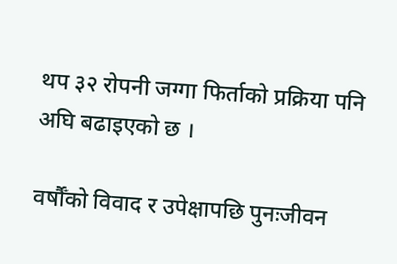थप ३२ रोपनी जग्गा फिर्ताको प्रक्रिया पनि अघि बढाइएको छ ।

वर्षौँको विवाद र उपेक्षापछि पुनःजीवन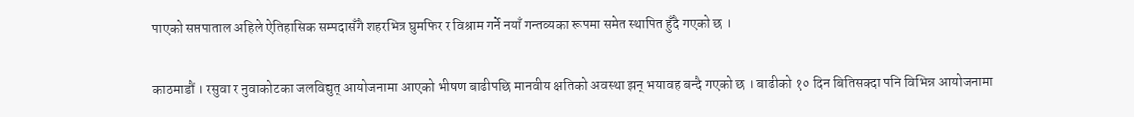पाएको सप्तपाताल अहिले ऐतिहासिक सम्पदासँगै शहरभित्र घुमफिर र विश्राम गर्ने नयाँ गन्तव्यका रूपमा समेत स्थापित हुँदै गएको छ ।

काठमाडौं । रसुवा र नुवाकोटका जलविद्युत् आयोजनामा आएको भीषण बाढीपछि मानवीय क्षतिको अवस्था झन् भयावह बन्दै गएको छ । बाढीको १० दिन बितिसक्दा पनि विभिन्न आयोजनामा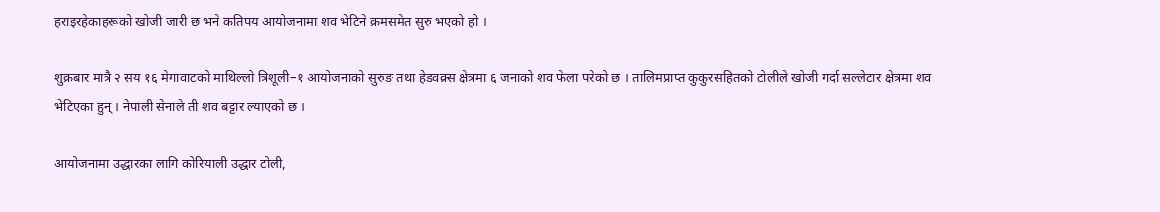हराइरहेकाहरूको खोजी जारी छ भने कतिपय आयोजनामा शव भेटिने क्रमसमेत सुरु भएको हो ।

शुक्रबार मात्रै २ सय १६ मेगावाटको माथिल्लो त्रिशूली–१ आयोजनाको सुरुङ तथा हेडवक्र्स क्षेत्रमा ६ जनाको शव फेला परेको छ । तालिमप्राप्त कुकुरसहितको टोलीले खोजी गर्दा सल्लेटार क्षेत्रमा शव भेटिएका हुन् । नेपाली सेनाले ती शव बट्टार ल्याएको छ ।

आयोजनामा उद्धारका लागि कोरियाली उद्धार टोली,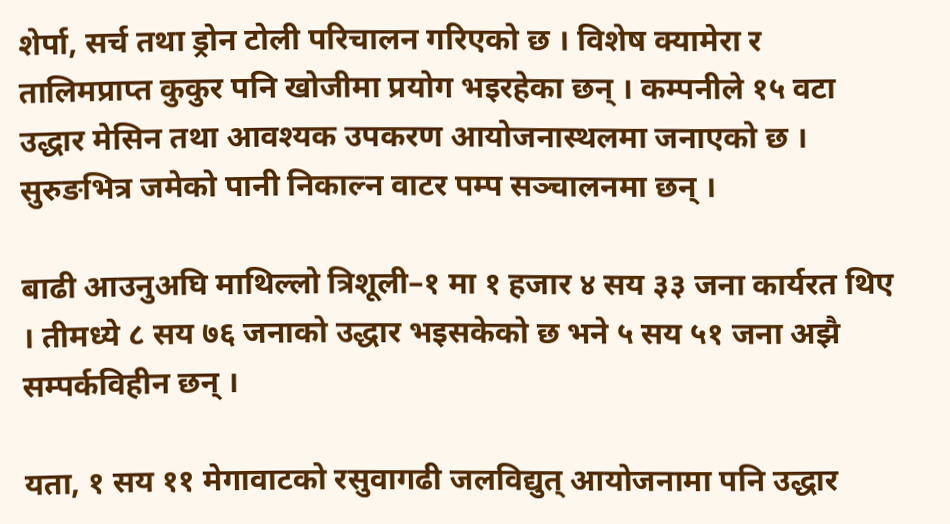शेर्पा, सर्च तथा ड्रोन टोली परिचालन गरिएको छ । विशेष क्यामेरा र तालिमप्राप्त कुकुर पनि खोजीमा प्रयोग भइरहेका छन् । कम्पनीले १५ वटा उद्धार मेसिन तथा आवश्यक उपकरण आयोजनास्थलमा जनाएको छ । सुरुङभित्र जमेको पानी निकाल्न वाटर पम्प सञ्चालनमा छन् ।

बाढी आउनुअघि माथिल्लो त्रिशूली–१ मा १ हजार ४ सय ३३ जना कार्यरत थिए । तीमध्ये ८ सय ७६ जनाको उद्धार भइसकेको छ भने ५ सय ५१ जना अझै सम्पर्कविहीन छन् ।

यता, १ सय ११ मेगावाटको रसुवागढी जलविद्युत् आयोजनामा पनि उद्धार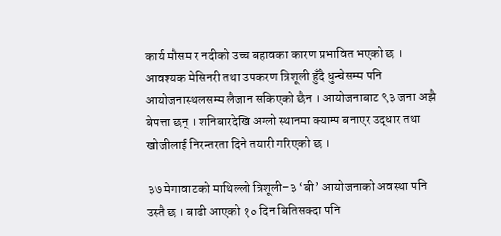कार्य मौसम र नदीको उच्च बहावका कारण प्रभावित भएको छ । आवश्यक मेसिनरी तथा उपकरण त्रिशूली हुँदै धुन्चेसम्म पनि आयोजनास्थलसम्म लैजान सकिएको छैन । आयोजनाबाट ९३ जना अझै बेपत्ता छन् । शनिबारदेखि अग्लो स्थानमा क्याम्प बनाएर उद्धार तथा खोजीलाई निरन्तरता दिने तयारी गरिएको छ ।

३७ मेगावाटको माथिल्लो त्रिशूली–३ ‘बी’ आयोजनाको अवस्था पनि उस्तै छ । बाढी आएको १० दिन बितिसक्दा पनि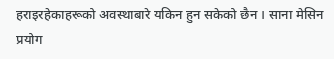हराइरहेकाहरूको अवस्थाबारे यकिन हुन सकेको छैन । साना मेसिन प्रयोग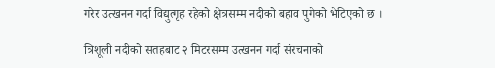गरेर उत्खनन गर्दा विद्युत्गृह रहेको क्षेत्रसम्म नदीको बहाव पुगेको भेटिएको छ ।

त्रिशूली नदीको सतहबाट २ मिटरसम्म उत्खनन गर्दा संरचनाको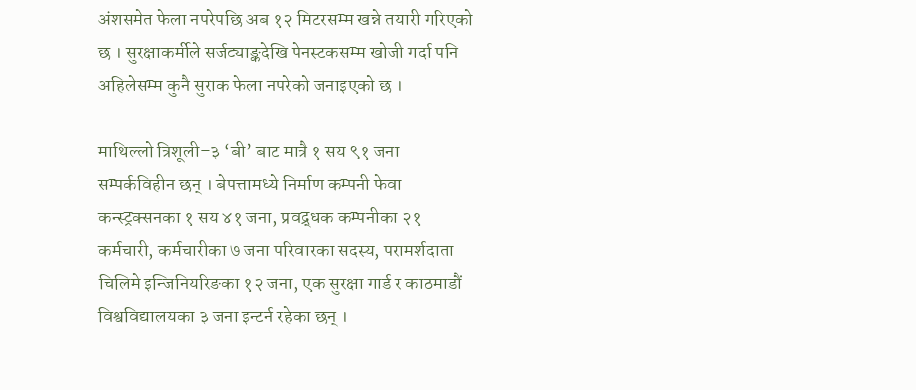अंशसमेत फेला नपरेपछि अब १२ मिटरसम्म खन्ने तयारी गरिएको छ । सुरक्षाकर्मीले सर्जट्याङ्कदेखि पेनस्टकसम्म खोजी गर्दा पनि अहिलेसम्म कुनै सुराक फेला नपरेको जनाइएको छ ।

माथिल्लो त्रिशूली–३ ‘बी’ बाट मात्रै १ सय ९१ जना सम्पर्कविहीन छन् । बेपत्तामध्ये निर्माण कम्पनी फेवा कन्स्ट्रक्सनका १ सय ४१ जना, प्रवद्र्धक कम्पनीका २१ कर्मचारी, कर्मचारीका ७ जना परिवारका सदस्य, परामर्शदाता चिलिमे इन्जिनियरिङका १२ जना, एक सुरक्षा गार्ड र काठमाडौं विश्वविद्यालयका ३ जना इन्टर्न रहेका छन् ।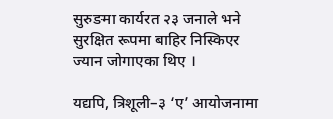सुरुङमा कार्यरत २३ जनाले भने सुरक्षित रूपमा बाहिर निस्किएर ज्यान जोगाएका थिए ।

यद्यपि, त्रिशूली–३ ‘ए’ आयोजनामा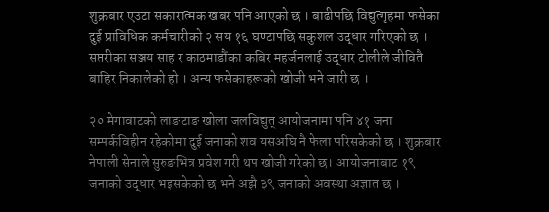शुक्रबार एउटा सकारात्मक खबर पनि आएको छ । बाढीपछि विद्युत्गृहमा फसेका दुई प्राविधिक कर्मचारीको २ सय १६ घण्टापछि सकुशल उद्धार गरिएको छ । सप्तरीका सञ्जय साह र काठमाडौंका कबिर महर्जनलाई उद्धार टोलीले जीवितै बाहिर निकालेको हो । अन्य फसेकाहरूको खोजी भने जारी छ ।

२० मेगावाटको लाङटाङ खोला जलविद्युत् आयोजनामा पनि ४१ जना सम्पर्कविहीन रहेकोमा दुई जनाको शव यसअघि नै फेला परिसकेको छ । शुक्रबार नेपाली सेनाले सुरुङभित्र प्रवेश गरी थप खोजी गरेको छ। आयोजनाबाट १९ जनाको उद्धार भइसकेको छ भने अझै ३९ जनाको अवस्था अज्ञात छ ।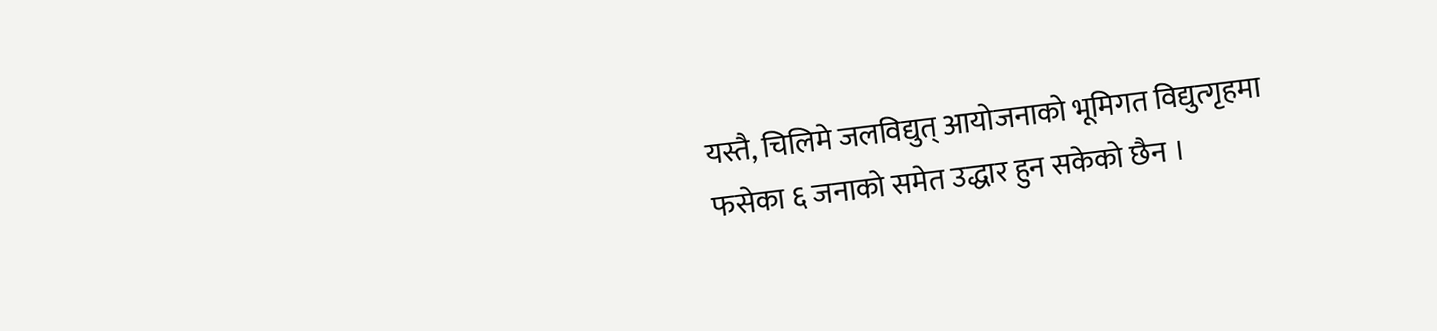यस्तै, चिलिमे जलविद्युत् आयोजनाको भूमिगत विद्युत्गृहमा फसेका ६ जनाको समेत उद्धार हुन सकेको छैन ।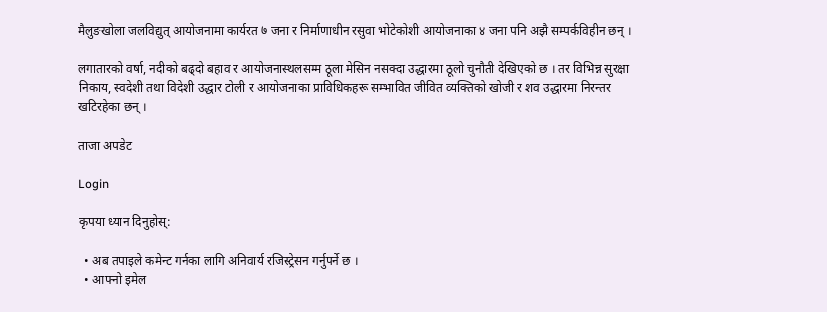मैलुङखोला जलविद्युत् आयोजनामा कार्यरत ७ जना र निर्माणाधीन रसुवा भोटेकोशी आयोजनाका ४ जना पनि अझै सम्पर्कविहीन छन् ।

लगातारको वर्षा, नदीको बढ्दो बहाव र आयोजनास्थलसम्म ठूला मेसिन नसक्दा उद्धारमा ठूलो चुनौती देखिएको छ । तर विभिन्न सुरक्षा निकाय, स्वदेशी तथा विदेशी उद्धार टोली र आयोजनाका प्राविधिकहरू सम्भावित जीवित व्यक्तिको खोजी र शव उद्धारमा निरन्तर खटिरहेका छन् ।

ताजा अपडेट

Login

कृपया ध्यान दिनुहोस्:

  • अब तपाइले कमेन्ट गर्नका लागि अनिवार्य रजिस्ट्रेसन गर्नुपर्ने छ ।
  • आफ्नो इमेल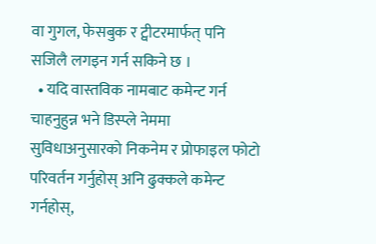वा गुगल, फेसबुक र ट्वीटरमार्फत् पनि सजिलै लगइन गर्न सकिने छ ।
  • यदि वास्तविक नामबाट कमेन्ट गर्न चाहनुहुन्न भने डिस्प्ले नेममा सुविधाअनुसारको निकनेम र प्रोफाइल फोटो परिवर्तन गर्नुहोस् अनि ढुक्कले कमेन्ट गर्नहोस्,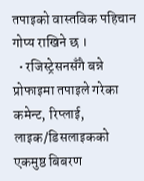तपाइको वास्तविक पहिचान गोप्य राखिने छ ।
  • रजिस्ट्रेसनसँगै बन्ने प्रोफाइमा तपाइले गरेका कमेन्ट, रिप्लाई, लाइक/डिसलाइकको एकमुष्ठ बिबरण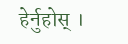हेर्नुहोस् ।